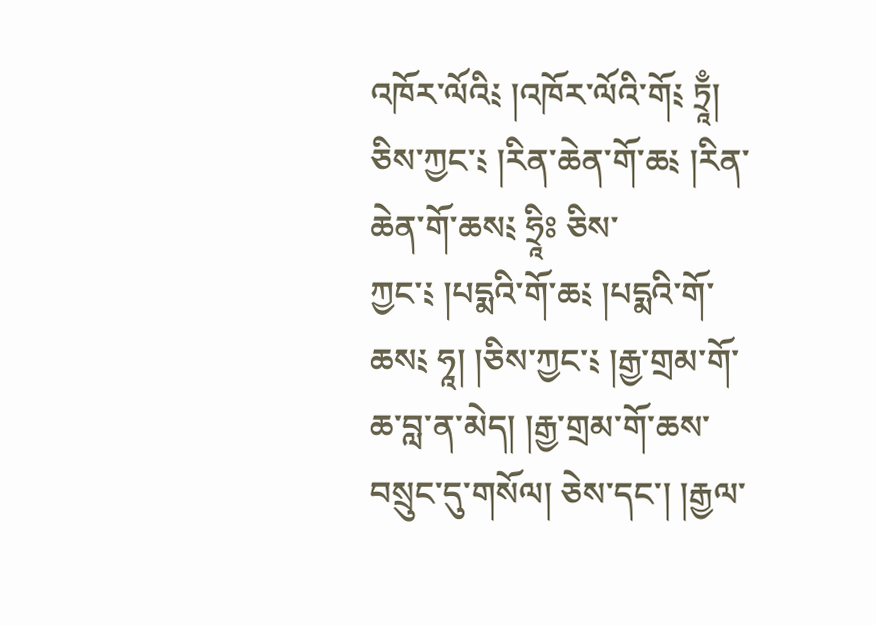འཁོར་ལོའི༴ །འཁོར་ལོའི་གོ༴ ཏྲཱྃ། ཅིས་ཀྱང་༴ །རིན་ཆེན་གོ་ཆ༴ །རིན་ཆེན་གོ་ཆས༴ ཧྲཱིཿ ཅིས་ཀྱང་༴ །པདྨའི་གོ་ཆ༴ །པདྨའི་གོ་ཆས༴ ཧཱ། །ཅིས་ཀྱང་༴ །རྒྱ་གྲམ་གོ་ཆ་བླ་ན་མེད། །རྒྱ་གྲམ་གོ་ཆས་བསྲུང་དུ་གསོལ། ཅེས་དང་། །རྒྱལ་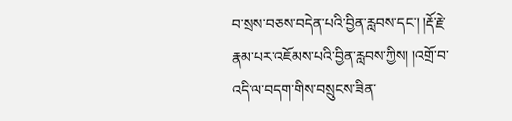བ་སྲས་བཅས་བདེན་པའི་བྱིན་རླབས་དང་། །རྡོ་རྗེ་རྣམ་པར་འཇོམས་པའི་བྱིན་རླབས་ཀྱིས། །འགྲོ་བ་འདི་ལ་བདག་གིས་བསྲུངས་ཟིན་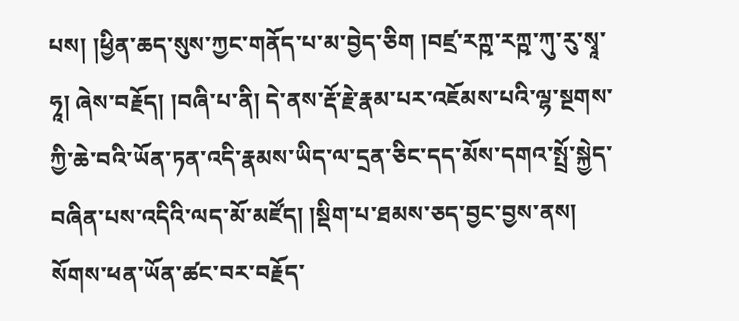པས། །ཕྱིན་ཆད་སུས་ཀྱང་གནོད་པ་མ་བྱེད་ཅིག །བཛྲ་རཀྵ་རཀྵ་ཀུ་རུ་སྭཱ་ཧཱ། ཞེས་བརྗོད། །བཞི་པ་ནི། དེ་ནས་རྡོ་རྗེ་རྣམ་པར་འཇོམས་པའི་ལྷ་སྔགས་ཀྱི་ཆེ་བའི་ཡོན་ཏན་འདི་རྣམས་ཡིད་ལ་དྲན་ཅིང་དད་མོས་དགའ་སྤྲོ་སྐྱེད་བཞིན་པས་འདིའི་ལད་མོ་མཛོད། །སྡིག་པ་ཐམས་ཅད་བྱང་བྱས་ནས། སོགས་ཕན་ཡོན་ཚང་བར་བརྗོད་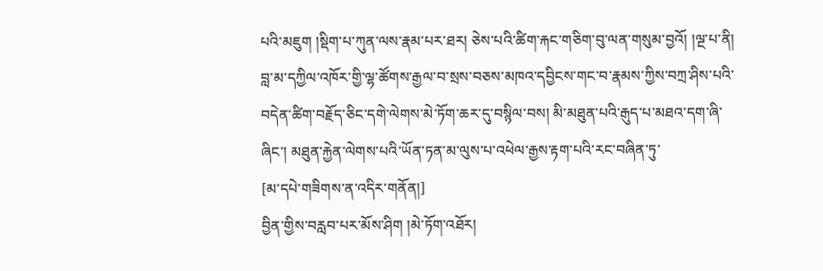པའི་མཇུག །སྡིག་པ་ཀུན་ལས་རྣམ་པར་ཐར། ཅེས་པའི་ཚིག་རྐང་གཅིག་བུ་ལན་གསུམ་བྱའོ། །ལྔ་པ་ནི། བླ་མ་དཀྱིལ་འཁོར་གྱི་ལྷ་ཚོགས་རྒྱལ་བ་སྲས་བཅས་མཁའ་དབྱིངས་གང་བ་རྣམས་ཀྱིས་བཀྲ་ཤིས་པའི་བདེན་ཚིག་བརྗོད་ཅིང་དགེ་ལེགས་མེ་ཏོག་ཆར་དུ་བསྙིལ་བས། མི་མཐུན་པའི་རྒུད་པ་མཐའ་དག་ཞི་ཞིང་། མཐུན་རྐྱེན་ལེགས་པའི་ཡོན་ཏན་མ་ལུས་པ་འཕེལ་རྒྱས་རྟག་པའི་རང་བཞིན་ཏུ་
[མ་དཔེ་གཟིགས་ན་འདིར་གནོན།]
བྱིན་གྱིས་བརླབ་པར་མོས་ཤིག །མེ་ཏོག་འཐོར།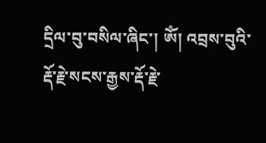དྲིལ་བུ་བསིལ་ཞིང་། ཨོཾ། འབྲས་བུའི་རྡོ་རྗེ་སངས་རྒྱས་རྡོ་རྗེ་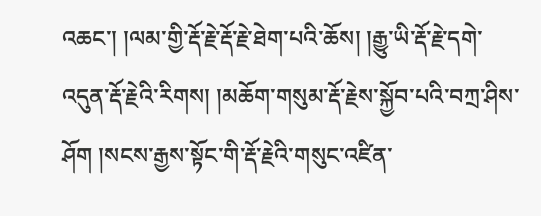འཆང་། །ལམ་གྱི་རྡོ་རྗེ་རྡོ་རྗེ་ཐེག་པའི་ཆོས། །རྒྱུ་ཡི་རྡོ་རྗེ་དགེ་འདུན་རྡོ་རྗེའི་རིགས། །མཆོག་གསུམ་རྡོ་རྗེས་སྐྱོབ་པའི་བཀྲ་ཤིས་ཤོག །སངས་རྒྱས་སྟོང་གི་རྡོ་རྗེའི་གསུང་འཛིན་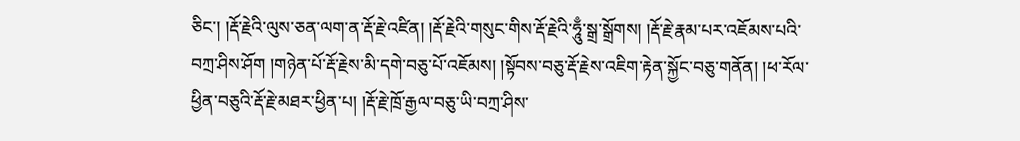ཅིང་། །རྡོ་རྗེའི་ལུས་ཅན་ལག་ན་རྡོ་རྗེ་འཛིན། །རྡོ་རྗེའི་གསུང་གིས་རྡོ་རྗེའི་ཧཱུྃ་སྒྲ་སྒྲོགས། །རྡོ་རྗེ་རྣམ་པར་འཇོམས་པའི་བཀྲ་ཤིས་ཤོག །གཉེན་པོ་རྡོ་རྗེས་མི་དགེ་བཅུ་པོ་འཇོམས། །སྟོབས་བཅུ་རྡོ་རྗེས་འཇིག་རྟེན་སྐྱོང་བཅུ་གནོན། །ཕ་རོལ་ཕྱིན་བཅུའི་རྡོ་རྗེ་མཐར་ཕྱིན་པ། །རྡོ་རྗེ་ཁྲོ་རྒྱལ་བཅུ་ཡི་བཀྲ་ཤིས་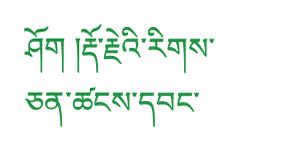ཤོག །རྡོ་རྗེའི་རིགས་ཅན་ཚངས་དབང་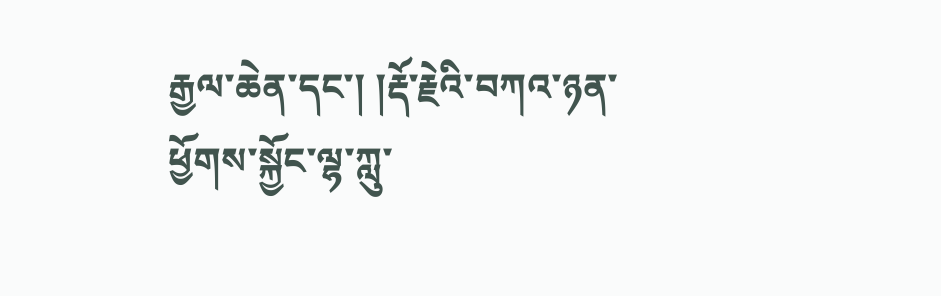རྒྱལ་ཆེན་དང་། །རྡོ་རྗེའི་བཀའ་ཉན་ཕྱོགས་སྐྱོང་ལྷ་ཀླུ་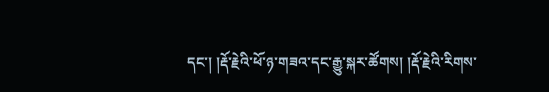དང་། །རྡོ་རྗེའི་ཕོ་ཉ་གཟའ་དང་རྒྱུ་སྐར་ཚོགས། །རྡོ་རྗེའི་རིགས་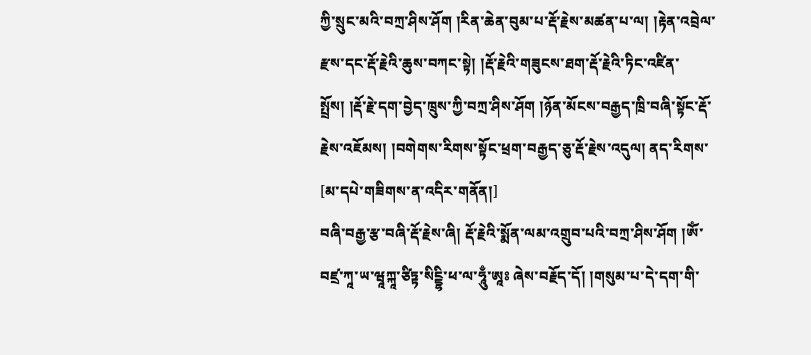ཀྱི་སྲུང་མའི་བཀྲ་ཤིས་ཤོག །རིན་ཆེན་བུམ་པ་རྡོ་རྗེས་མཚན་པ་ལ། །རྟེན་འབྲེལ་རྫས་དང་རྡོ་རྗེའི་ཆུས་བཀང་སྟེ། །རྡོ་རྗེའི་གཟུངས་ཐག་རྡོ་རྗེའི་ཏིང་འཛིན་སྤྲོས། །རྡོ་རྗེ་དག་བྱེད་ཁྲུས་ཀྱི་བཀྲ་ཤིས་ཤོག །ཉོན་མོངས་བརྒྱད་ཁྲི་བཞི་སྟོང་རྡོ་རྗེས་འཇོམས། །བགེགས་རིགས་སྟོང་ཕྲག་བརྒྱད་ཅུ་རྡོ་རྗེས་འདུལ། ནད་རིགས་
[མ་དཔེ་གཟིགས་ན་འདིར་གནོན།]
བཞི་བརྒྱ་རྩ་བཞི་རྡོ་རྗེས་ཞི། རྡོ་རྗེའི་སྨོན་ལམ་འགྲུབ་པའི་བཀྲ་ཤིས་ཤོག །ཨོཾ་བཛྲ་ཀཱ་ཡ་ཝཱཀྐཱ་ཙིཏྟ་སིངྡྷི་ཕ་ལ་ཧཱུྃ་ཨཱཿ ཞེས་བརྗོད་དོ། །གསུམ་པ་དེ་དག་གི་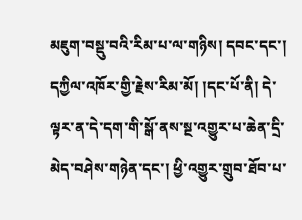མཇུག་བསྡུ་བའི་རིམ་པ་ལ་གཉིས། དབང་དང་། དཀྱིལ་འཁོར་གྱི་རྗེས་རིམ་མོ། །དང་པོ་ནི། དེ་ལྟར་ན་དེ་དག་གི་སྒོ་ནས་སྔ་འགྱུར་པ་ཆེན་དྲི་མེད་བཤེས་གཉེན་དང་། ཕྱི་འགྱུར་གྲུབ་ཐོབ་པ་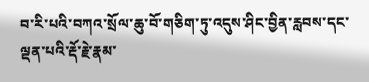བ་རི་པའི་བཀའ་སྲོལ་ཆུ་བོ་གཅིག་ཏུ་འདུས་ཤིང་བྱིན་རླབས་དང་ལྡན་པའི་རྡོ་རྗེ་རྣམ་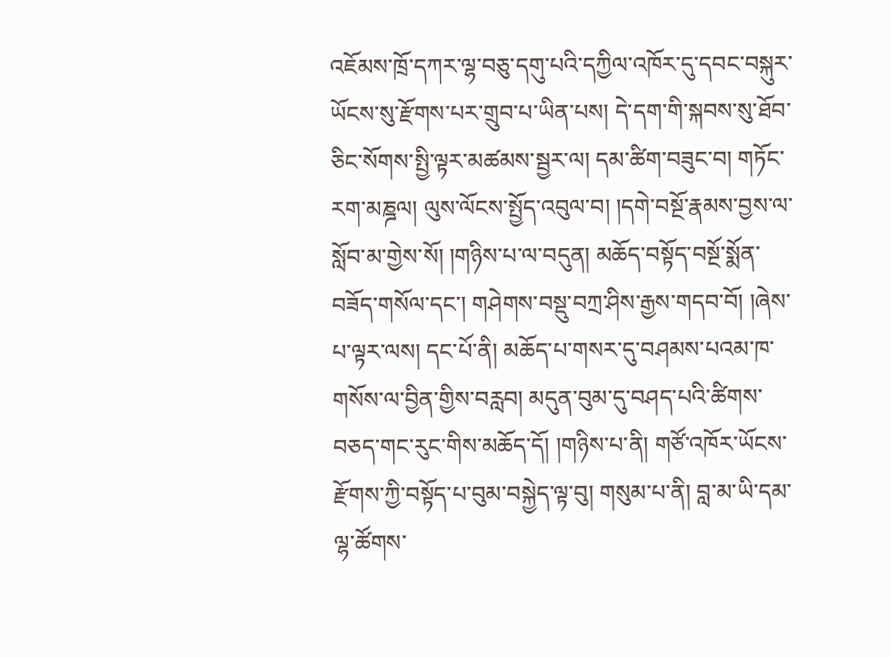འཇོམས་ཁྲོ་དཀར་ལྷ་བཅུ་དགུ་པའི་དཀྱིལ་འཁོར་དུ་དབང་བསྐུར་ཡོངས་སུ་རྫོགས་པར་གྲུབ་པ་ཡིན་པས། དེ་དག་གི་སྐབས་སུ་ཐོབ་ཅིང་སོགས་སྤྱི་ལྟར་མཚམས་སྦྱར་ལ། དམ་ཚིག་བཟུང་བ། གཏོང་རག་མཎྜལ། ལུས་ལོངས་སྤྱོད་འབུལ་བ། །དགེ་བསྔོ་རྣམས་བྱས་ལ་སློབ་མ་གྱེས་སོ། །གཉིས་པ་ལ་བདུན། མཆོད་བསྟོད་བསྔོ་སྨོན་བཟོད་གསོལ་དང་། གཤེགས་བསྡུ་བཀྲ་ཤིས་རྒྱས་གདབ་བོ། །ཞེས་པ་ལྟར་ལས། དང་པོ་ནི། མཆོད་པ་གསར་དུ་བཤམས་པའམ་ཁ་གསོས་ལ་བྱིན་གྱིས་བརླབ། མདུན་བུམ་དུ་བཤད་པའི་ཚིགས་བཅད་གང་རུང་གིས་མཆོད་དོ། །གཉིས་པ་ནི། གཙོ་འཁོར་ཡོངས་རྫོགས་ཀྱི་བསྟོད་པ་བུམ་བསྐྱེད་ལྟ་བུ། གསུམ་པ་ནི། བླ་མ་ཡི་དམ་ལྷ་ཚོགས་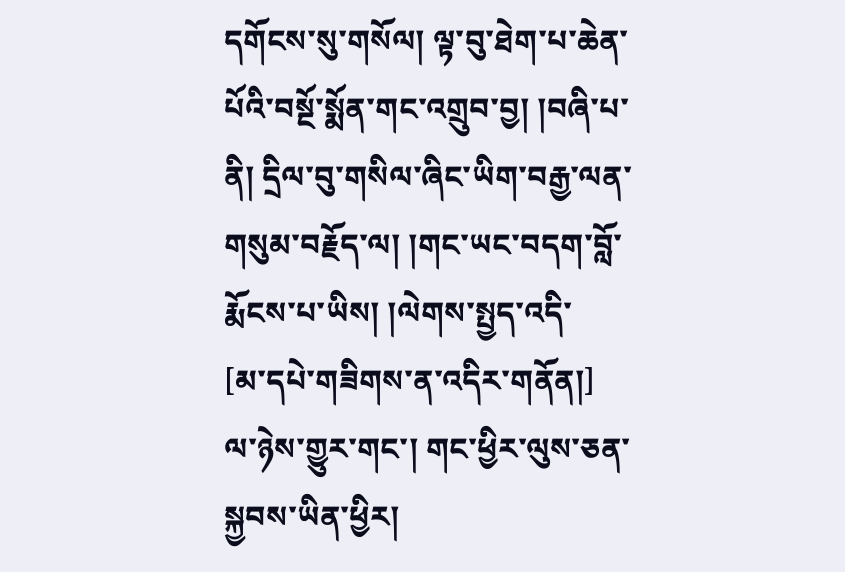དགོངས་སུ་གསོལ། ལྟ་བུ་ཐེག་པ་ཆེན་པོའི་བསྔོ་སྨོན་གང་འགྲུབ་བྱ། །བཞི་པ་ནི། དྲིལ་བུ་གསིལ་ཞིང་ཡིག་བརྒྱ་ལན་གསུམ་བརྗོད་ལ། །གང་ཡང་བདག་བློ་རྨོངས་པ་ཡིས། །ལེགས་སྤྱད་འདི་
[མ་དཔེ་གཟིགས་ན་འདིར་གནོན།]
ལ་ཉེས་གྱུར་གང་། གང་ཕྱིར་ལུས་ཅན་སྐྱབས་ཡིན་ཕྱིར།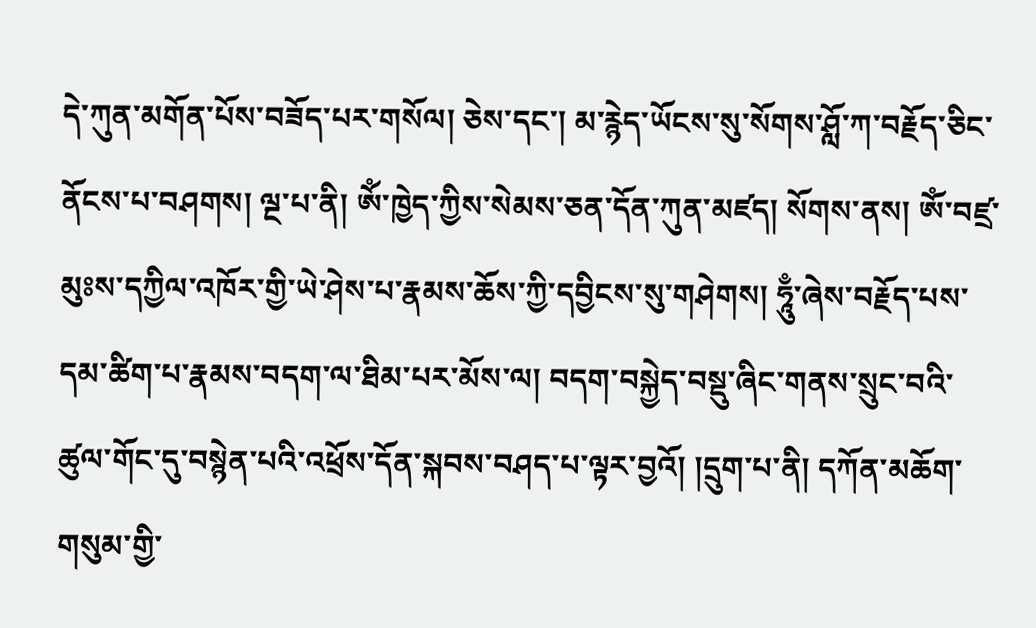དེ་ཀུན་མགོན་པོས་བཟོད་པར་གསོལ། ཅེས་དང་། མ་རྙེད་ཡོངས་སུ་སོགས་ཤློ་ཀ་བརྗོད་ཅིང་ནོངས་པ་བཤགས། ལྔ་པ་ནི། ཨོཾ་ཁྱེད་ཀྱིས་སེམས་ཅན་དོན་ཀུན་མཛད། སོགས་ནས། ཨོཾ་བཛྲ་མུཿས་དཀྱིལ་འཁོར་གྱི་ཡེ་ཤེས་པ་རྣམས་ཆོས་ཀྱི་དབྱིངས་སུ་གཤེགས། ཧཱུྃ་ཞེས་བརྗོད་པས་དམ་ཚིག་པ་རྣམས་བདག་ལ་ཐིམ་པར་མོས་ལ། བདག་བསྐྱེད་བསྡུ་ཞིང་གནས་སྲུང་བའི་ཚུལ་གོང་དུ་བསྙེན་པའི་འཕྲོས་དོན་སྐབས་བཤད་པ་ལྟར་བྱའོ། །དྲུག་པ་ནི། དཀོན་མཆོག་གསུམ་གྱི་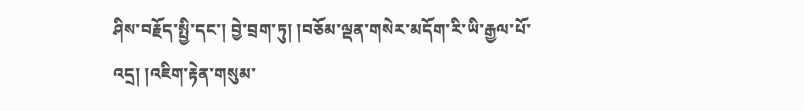ཤིས་བརྗོད་སྤྱི་དང་། བྱེ་བྲག་ཏུ། །བཅོམ་ལྡན་གསེར་མདོག་རི་ཡི་རྒྱལ་པོ་འདྲ། །འཇིག་རྟེན་གསུམ་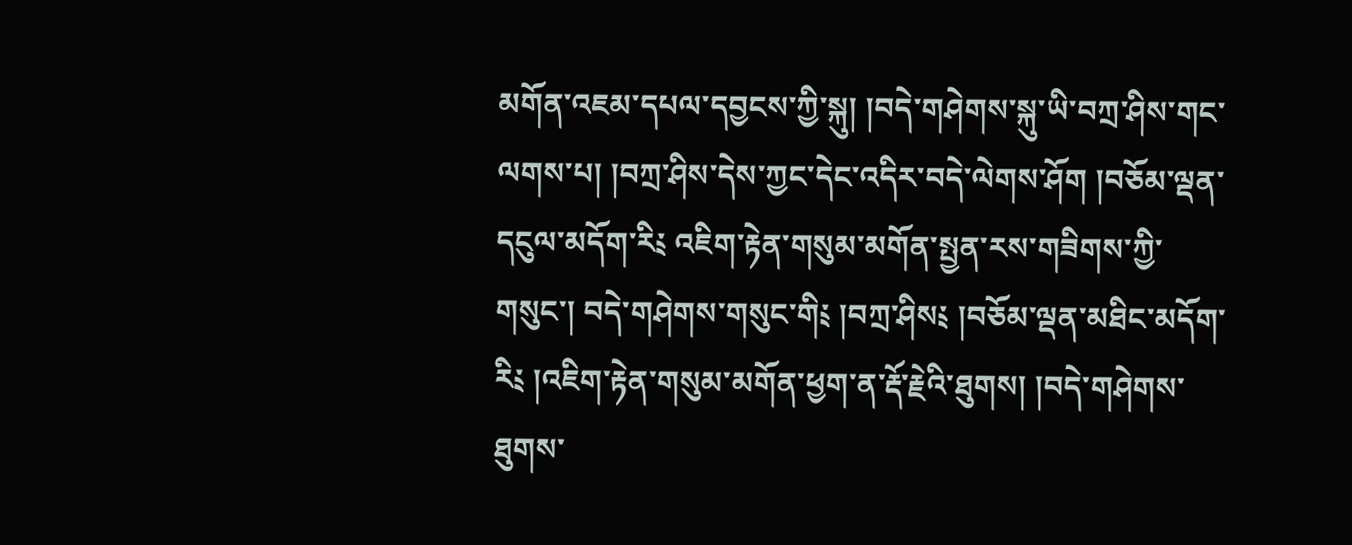མགོན་འཇམ་དཔལ་དབྱངས་ཀྱི་སྐུ། །བདེ་གཤེགས་སྐུ་ཡི་བཀྲ་ཤིས་གང་ལགས་པ། །བཀྲ་ཤིས་དེས་ཀྱང་དེང་འདིར་བདེ་ལེགས་ཤོག །བཅོམ་ལྡན་དངུལ་མདོག་རི༴ འཇིག་རྟེན་གསུམ་མགོན་སྤྱན་རས་གཟིགས་ཀྱི་གསུང་། བདེ་གཤེགས་གསུང་གི༴ །བཀྲ་ཤིས༴ །བཅོམ་ལྡན་མཐིང་མདོག་རི༴ །འཇིག་རྟེན་གསུམ་མགོན་ཕྱག་ན་རྡོ་རྗེའི་ཐུགས། །བདེ་གཤེགས་ཐུགས་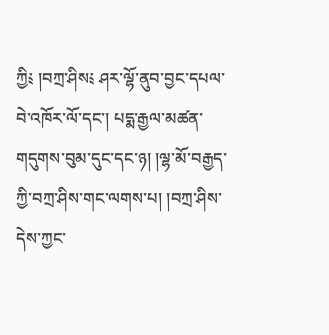ཀྱི༴ །བཀྲ་ཤིས༴ ཤར་ལྷོ་ནུབ་བྱང་དཔལ་བེ་འཁོར་ལོ་དང་། པདྨ་རྒྱལ་མཚན་གདུགས་བུམ་དུང་དང་ཉ། །ལྷ་མོ་བརྒྱད་ཀྱི་བཀྲ་ཤིས་གང་ལགས་པ། །བཀྲ་ཤིས་དེས་ཀྱང་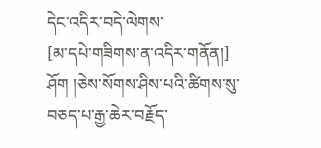དེང་འདིར་བདེ་ལེགས་
[མ་དཔེ་གཟིགས་ན་འདིར་གནོན།]
ཤོག །ཅེས་སོགས་ཤིས་པའི་ཚིགས་སུ་བཅད་པ་རྒྱ་ཆེར་བརྗོད་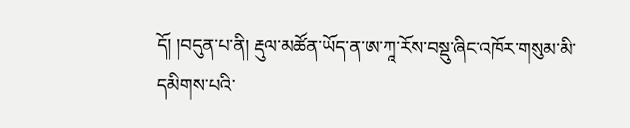དོ། །བདུན་པ་ནི། རྡུལ་མཚོན་ཡོད་ན་ཨ་ཀཱ་རོས་བསྡུ་ཞིང་འཁོར་གསུམ་མི་དམིགས་པའི་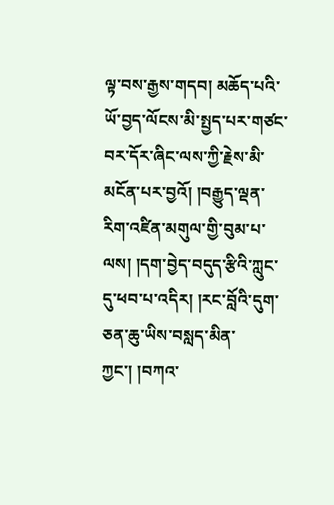ལྟ་བས་རྒྱས་གདབ། མཆོད་པའི་ཡོ་བྱད་ལོངས་མི་སྤྱད་པར་གཙང་བར་དོར་ཞིང་ལས་ཀྱི་རྗེས་མི་མངོན་པར་བྱའོ། །བརྒྱུད་ལྡན་རིག་འཛིན་མགུལ་གྱི་བུམ་པ་ལས། །དག་བྱེད་བདུད་རྩིའི་ཀླུང་དུ་ཕབ་པ་འདིར། །རང་བློའི་དུག་ཅན་ཆུ་ཡིས་བསླད་མིན་ཀྱང་། །བཀའ་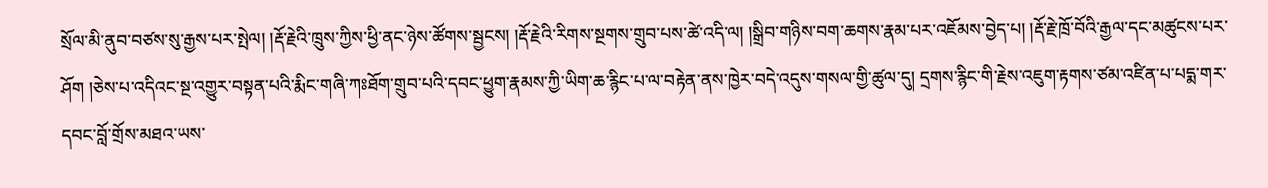སྲོལ་མི་ནུབ་བཙས་སུ་རྒྱས་པར་སྤེལ། །རྡོ་རྗེའི་ཁྲུས་ཀྱིས་ཕྱི་ནང་ཉེས་ཚོགས་སྦྱངས། །རྡོ་རྗེའི་རིགས་སྔགས་གྲུབ་པས་ཚེ་འདི་ལ། །སྒྲིབ་གཉིས་བག་ཆགས་རྣམ་པར་འཇོམས་བྱེད་པ། །རྡོ་རྗེ་ཁྲོ་བོའི་རྒྱལ་དང་མཚུངས་པར་ཤོག །ཅེས་པ་འདིའང་སྔ་འགྱུར་བསྟན་པའི་རྨིང་གཞི་ཀཿཐོག་གྲུབ་པའི་དབང་ཕྱུག་རྣམས་ཀྱི་ཡིག་ཆ་རྙིང་པ་ལ་བརྟེན་ནས་ཁྱེར་བདེ་འདུས་གསལ་གྱི་ཚུལ་དུ། དྲགས་རྙིང་གི་རྗེས་འཇུག་རྟགས་ཙམ་འཛིན་པ་པདྨ་གར་དབང་བློ་གྲོས་མཐའ་ཡས་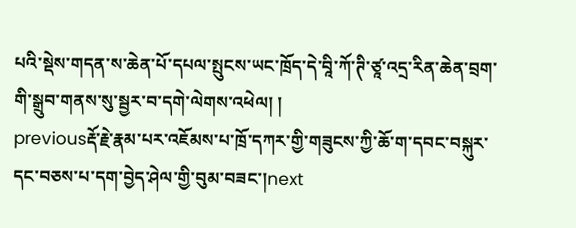པའི་སྡེས་གདན་ས་ཆེན་པོ་དཔལ་སྤུངས་ཡང་ཁྲོད་དེ་བཱི་ཀོ་ཊི་ཙཱ་འདྲ་རིན་ཆེན་བྲག་གི་སྒྲུབ་གནས་སུ་སྦྱར་བ་དགེ་ལེགས་འཕེལ། །
previousརྡོ་རྗེ་རྣམ་པར་འཇོམས་པ་ཁྲོ་དཀར་གྱི་གཟུངས་ཀྱི་ཆོ་ག་དབང་བསྐུར་དང་བཅས་པ་དག་བྱེད་ཤེལ་གྱི་བུམ་བཟང་།next